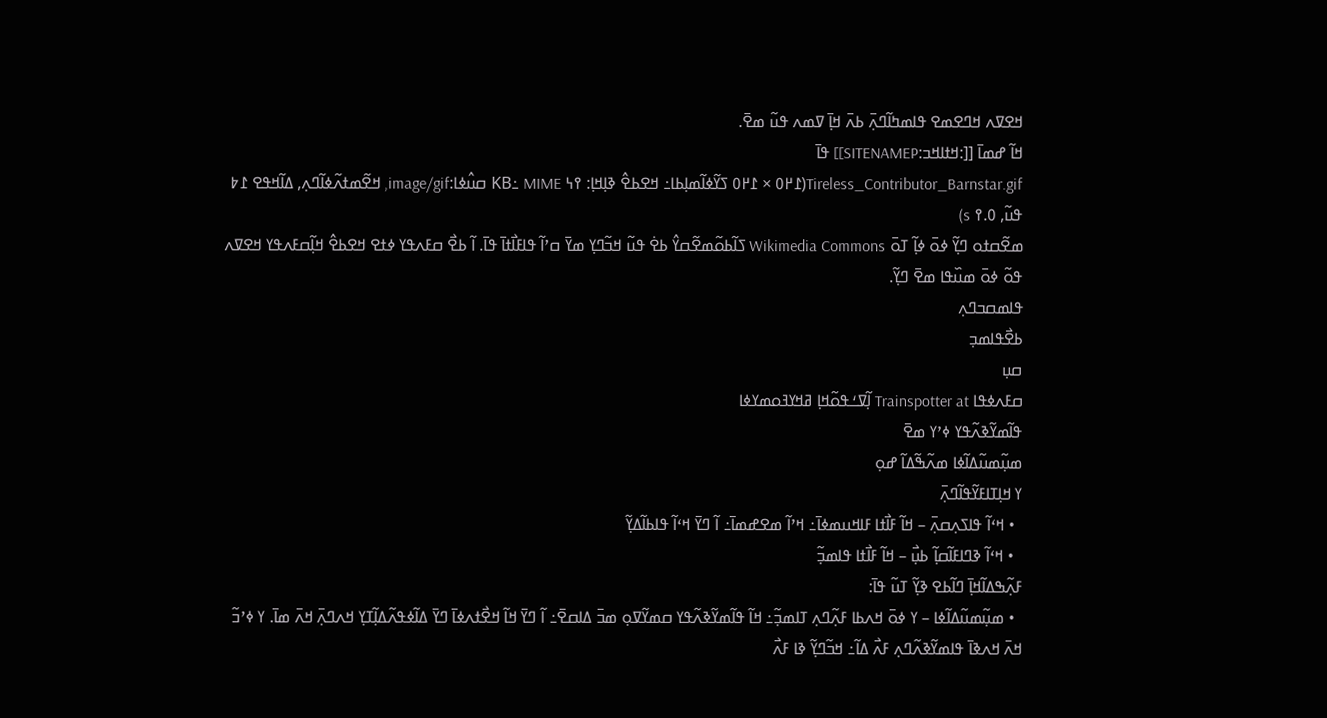ߞߐߜߍ ߞߣߐߘߐ ߟߊߘߤߊ߬ߣߍ߲߫ ߕߍ߫ ߞߊ߲߫ ߜߘߍ ߟߎ߬ ߘߐ߫.
ߞߊ߬ ߝߘߊ߫ [[:ߞߙߊߞߏ:SITENAMEP]] ߟߊ߫
Tireless_Contributor_Barnstar.gif(߁߂߀ × ߁߂߀ ߖߌ߬ߦߊ߬ߘߊ߲ߕߊ߸ ߞߐߕߐ߮ ߢߊ߲ߞߊ߲: ߉߆ KB߸ MIME ߛߎ߮ߦߊ:image/gif, ߞߐ߬ߘߙߍ߬ߦߊ߬ߣߍ߲, ߡߊ߬ߞߟߐ ߁߈ ߟߎ߬, ߀.߉ s)
ߘߐ߬ߛߙߋ ߣߌ߲߬ ߦߋ߫ ߦߊ߲߬ ߠߋ߫ Wikimedia Commons ߖߊ߬ߕߋ߬ߘߐ߬ߛߌ߮ ߕߐ߭ ߟߎ߬ ߞߏ߬ߣߌ߲ ߘߌ߫ ߛߴߊ߬ ߟߊߓߊ߯ߙߊ߫ ߟߊ߫. ߊ߬ ߕߐ߯ ߛߓߍߟߌ ߦߙߐ ߞߐߕߐ߮ ߞߊ߲߬ߛߓߍߟߌ ߞߐߜߍ ߟߋ߬ ߦߋ߫ ߘߎ߰ߟߊ ߘߐ߫ ߣߌ߲߬.
ߟߊߘߛߏߣߍ߲
ߕߐ߯ߟߊߘߏ߲
ߛߎ߲
ߛߓߍߦߟߊ Trainspotter at ߊ߲߬ߜߑߟߋ߬ߞߊ߲ ߥߞߌߔߋߘߌߦߊ
ߟߊ߬ߘߌ߬ߢߍ߬ߟߌ ߦߴߌ ߘߐ߫
ߘߎ߲߬ߘߎ߬ߡߊ߬ߦߊ ߘߍ߬ߒ߬ߡߊ߬ ߝߋ߲
ߌ ߞߊ߲ߠߊߓߌ߬ߟߊ߬ߣߍ߲߫
  • ߞߵߊ߬ ߟߊߖߍ߲ߛߍ߲߫ – ߞߊ߬ ߓߊ߯ߙߊ ߓߊߞߎߘߦߊ߫߸ ߞߴߊ߬ ߘߐߝߘߊ߫߸ ߊ߬ ߣߌ߫ ߞߵߊ߬ ߟߊߕߊ߬ߡߌ߲߬
  • ߞߵߊ߬ ߢߣߊߓߊ߬ߛߊ߲߬ ߕߎ߲߯ – ߞߊ߬ ߓߊ߯ߙߊ ߟߊߘߏ߲߬
ߓߍ߲߬ߒߡߊ߬ߞߊ߲߫ ߣߊ߬ߕߐ ߢߌ߲߬ ߠߎ߬ ߟߊ߫:
  • ߘߎ߲߬ߘߎ߬ߡߊ߬ߦߊ – ߌ ߦߋ߫ ߞߍߕߊ ߓߍ߲߬ߣߍ߲ ߠߊߘߏ߲߬߸ ߞߊ߬ ߟߊ߬ߘߌ߬ߢߍ߬ߟߌ ߛߘߌ߬ߜߋ߲ ߘߏ߫ ߡߊߛߐ߫߸ ߊ߬ ߣߌ߫ ߞߊ߬ ߞߐ߯ߙߍߦߊ߫ ߣߌ߫ ߡߊ߬ߦߟߍ߬ߡߊ߲߬ߠߌ߲ ߞߍߣߍ߲߫ ߞߍ߫ ߘߊ߫. ߌ ߦߴߏ߬ ߞߍ߫ ߞߍߢߊ߫ ߟߊߘߌ߬ߢߍ߬ߣߍ߲ ߓߍ߯ ߡߊ߬߸ ߞߏ߬ߣߌ߲߬ ߢߊ ߓߍ߯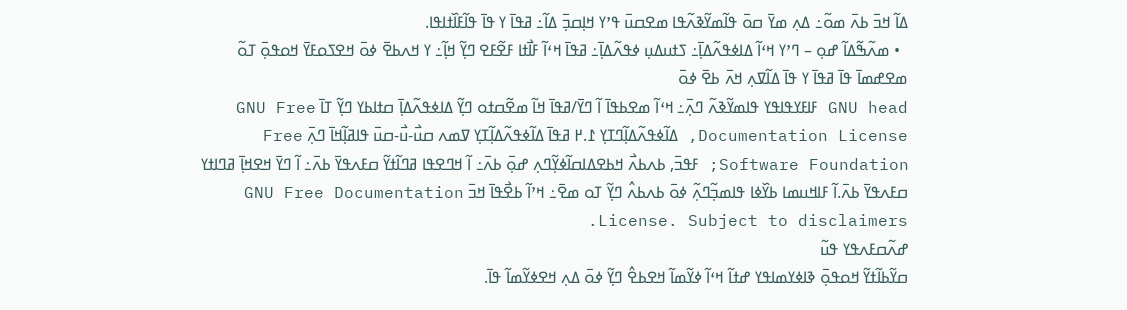ߡߊ߬ ߞߏ߫ ߕߍ߫ ߘߋ߬߸ ߡߍ߲ ߘߌ߫ ߛߋ߫ ߟߊ߬ߘߌ߬ߢߍ߬ߟߊ ߘߐߛߎ߫ ߟߴߌ ߞߊ߲ߛߏ߲߫ ߡߊ߬߸ ߥߟߊ߫ ߌ ߟߊ߫ ߟߊ߬ߓߊ߰ߙߊߟߊ.
  • ߘߍ߬ߒ߬ߡߊ߬ ߝߋ߲ – ߣߴߌ ߞߵߊ߬ ߡߊߦߟߍ߬ߡߊ߲߫߸ ߖߙߎߡߎ߲ ߦߟߍ߬ߡߊ߲߫߸ ߥߟߊ߫ ߞߵߊ߬ ߓߊ߯ߙߊ ߓߐ߬ߓߐ ߣߌ߲߬ ߞߊ߲߬߸ ߌ ߞߍߕߐ߫ ߦߋ߫ ߞߐߖߋߓߌ߫ ߞߋߟߋ߲߫ ߠߋ߬ ߘߐߝߘߊ߫ ߟߊ߫ ߥߟߊ߫ ߌ ߟߊ߫ ߡߊ߬ߜߍ߲ ߞߍ߫ ߕߐ߫ ߦߋ߫
GNU head ߓߊߓߌߟߊߟߌ ߟߊߘߌ߬ߢߍ߬ ߣߍ߲߫߸ ߞߵߊ߬ ߘߐߕߟߊ߫ ߊ߬ ߣߌ߫/ߥߟߊ߫ ߞߊ߬ ߘߐ߬ߛߙߋ ߣߌ߲߬ ߡߊߦߟߍ߬ߡߊ߲߫ ߛߙߊߕߌ ߣߌ߲߬ ߠߊ߫ GNU Free Documentation License, ߡߊ߬ߦߟߍ߬ߡߊ߲߬ߣߠߌ߲ ߁.߂ ߥߟߊ߫ ߡߊ߬ߦߟߍ߬ߡߊ߲߬ߠߌ߲ ߜߘߍ ߛߎ߯-ߎ߯-ߛߎ߫ ߟߊߥߊ߲߬ߞߊ߫ ߣߍ߲߫ Free Software Foundation; ߓߟߏ߫, ߕߍߕߍ߯ ߞߕߐߡߊߛߊ߬ߦߌ߲߬ߣߍ߲ ߝߋ߲߫ ߕߍ߫߸ ߊ߬ ߞߣߐߟߊ ߥߣߊ߬ߙߌ߬ ߛߓߍߟߌ߫ ߕߍ߫߸ ߊ߬ ߣߌ߫ ߞߐߞߊ߲߫ ߥߣߊߙߌ ߛߓߍߟߌ߫ ߕߍ߫.ߊ߬ ߓߊߞߎߘߊ ߕߌ߰ߦߊ ߟߊߘߏ߲߬ߣߍ߲߬ ߦߋ߫ ߕߍߕߍ߮ ߣߌ߲߬ ߠߋ ߘߐ߫߸ ߞߴߊ߬ ߕߐ߯ߟߊ߫ ߞߏ߫ GNU Free Documentation License. Subject to disclaimers.
ߝߍ߬ߛߓߍߟߌ ߟߎ߬
ߛߌ߬ߕߊ߬ߙߌ߬ ߞߋߟߋ߲߫ ߢߊߦߌߘߊߟߌ ߝߙߊ߬ ߞߵߊ߬ ߦߌ߬ߘߊ߬ ߞߐߕߐ߮ ߣߌ߲߬ ߦߋ߫ ߡߍ߲ ߞߐߦߌ߬ߘߊ߬ ߟߊ߫.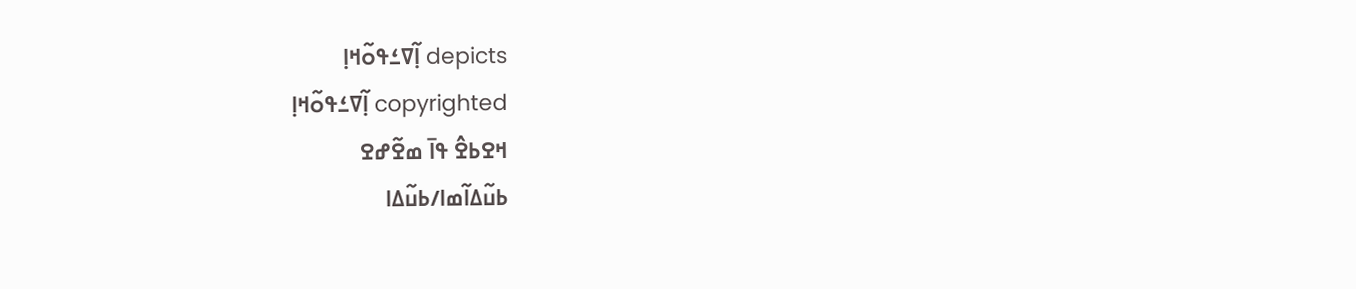depicts ߊ߲߬ߜߑߟߋ߬ߞߊ߲
copyrighted ߊ߲߬ߜߑߟߋ߬ߞߊ߲
ߞߐߕߐ߮ ߟߊ߫ ߘߐ߬ߝߐ
ߕߎ߬ߡߊ߬ߘߊ/ߕߎ߬ߡߊ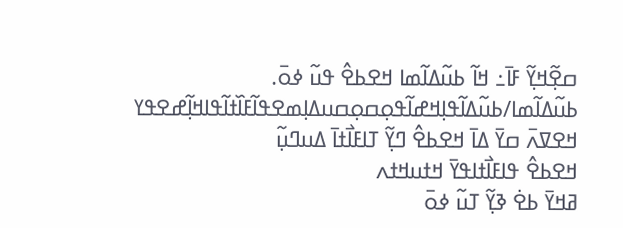ߛߐ߲߬ߞߌ߲߬ ߓߊ߫߸ ߞߊ߬ ߕߎ߬ߡߊ߬ߘߊ ߞߐߕߐ߮ ߟߎ߬ ߦߋ߫.
ߕߎ߬ߡߊ߬ߘߊ/ߕߎ߬ߡߊ߬ߟߊ߲ߞߝߊ߬ߟߋ߲ߛߋ߲ߛߎߡߊ߲ߘߐߟߊ߬ߓߊ߰ߙߊ߬ߟߊߞߊ߲߬ߝߐߟߌ
ߞߐߜߍ߫ ߛߌ߫ ߡߊ߫ ߞߐߕߐ߮ ߣߌ߲߬ ߠߊߓߊ߯ߙߊ߫ ߡߎߣߎ߲߬
ߞߐߕߐ߮ ߟߊߓߊ߯ߙߊߟߌ߫ ߞߙߎߞߙߍ
ߥߞߌ߫ ߕߐ߭ ߢߌ߲߬ ߠߎ߬ ߦߋ߫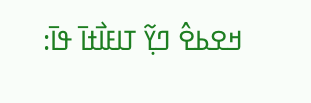ߞߐߕߐ߮ ߣߌ߲߬ ߠߊߓߊ߯ߙߊ߫ ߟߊ߫: